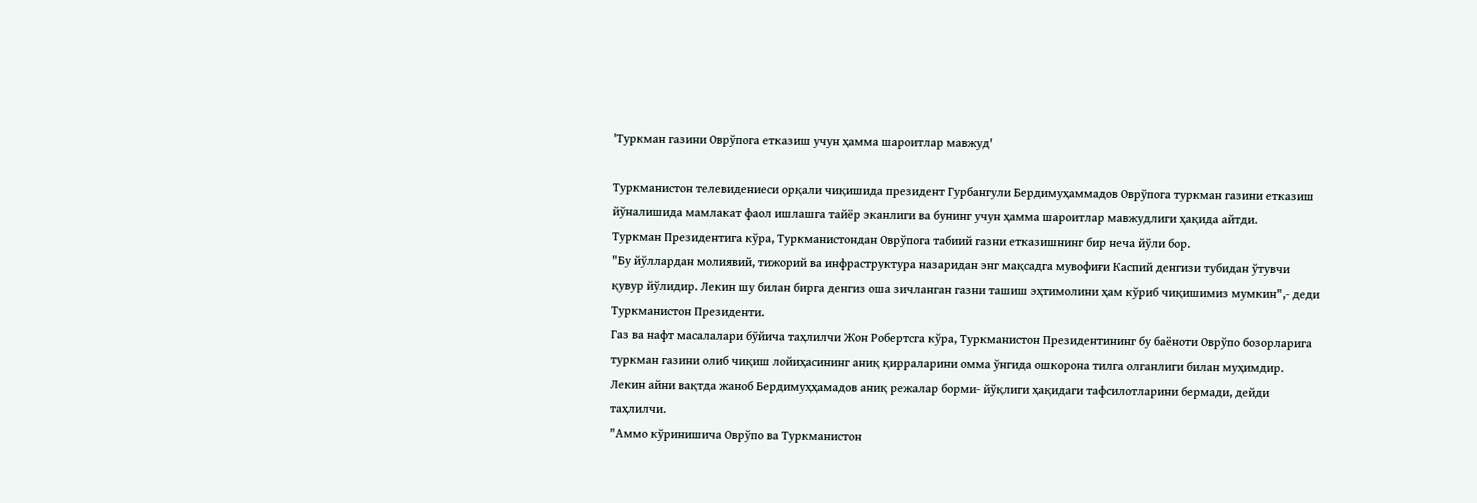'Туркман газини Оврўпога етказиш учун ҳамма шароитлар мавжуд'

Туркманистон телевидениеси орқали чиқишида президент Гурбангули Бердимуҳаммадов Оврўпога туркман газини етказиш йўналишида мамлакат фаол ишлашга тайёр эканлиги ва бунинг учун ҳамма шароитлар мавжудлиги ҳақида айтди.
Туркман Президентига кўра, Туркманистондан Оврўпога табиий газни етказишнинг бир неча йўли бор.
"Бу йўллардан молиявий, тижорий ва инфраструктура назаридан энг мақсадга мувофиғи Каспий денгизи тубидан ўтувчи қувур йўлидир. Лекин шу билан бирга денгиз оша зичланган газни ташиш эҳтимолини ҳам кўриб чиқишимиз мумкин",- деди Туркманистон Президенти.
Газ ва нафт масалалари бўйича таҳлилчи Жон Робертсга кўра, Туркманистон Президентининг бу баёноти Оврўпо бозорларига туркман газини олиб чиқиш лойиҳасининг аниқ қирраларини омма ўнгида ошкорона тилга олганлиги билан муҳимдир.
Лекин айни вақтда жаноб Бердимуҳҳамадов аниқ режалар борми- йўқлиги ҳақидаги тафсилотларини бермади, дейди таҳлилчи.
"Аммо кўринишича Оврўпо ва Туркманистон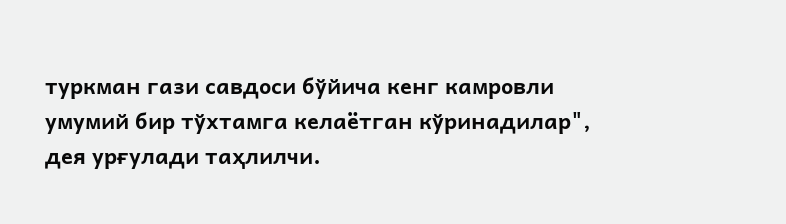туркман гази савдоси бўйича кенг камровли умумий бир тўхтамга келаётган кўринадилар", дея урғулади таҳлилчи.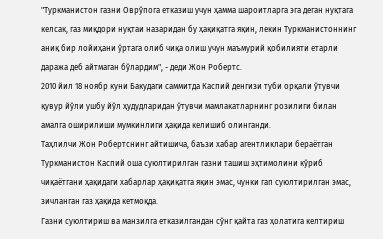"Туркманистон газни Оврўпога етказиш учун ҳамма шароитларга эга деган нуқтага келсак, газ миқдори нуқтаи назаридан бу ҳақиқатга яқин, лекин Туркманистоннинг аниқ бир лойиҳани ўртага олиб чиқа олиш учун маъмурий қобилияти етарли даража деб айтмаган бўлардим", - деди Жон Робертс.
2010 йил 18 ноябр куни Бакудаги саммитда Каспий денгизи туби орқали ўтувчи қувур йўли ушбу йўл ҳудудларидан ўтувчи мамлакатларнинг розилиги билан амалга оширилиши мумкинлиги ҳақида келишиб олинганди.
Таҳлилчи Жон Робертснинг айтишича, баъзи хабар агентликлари бераётган Туркманистон Каспий оша суюлтирилган газни ташиш эҳтимолини кўриб чиқаётгани ҳақидаги хабарлар ҳақиқатга яқин эмас, чунки гап суюлтирилган эмас, зичланган газ ҳақида кетмоқда.
Газни суюлтириш ва манзилга етказилгандан сўнг қайта газ ҳолатига келтириш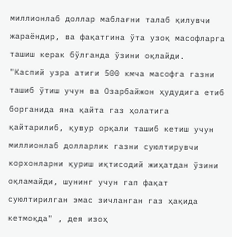миллионлаб доллар маблағни талаб қилувчи жараёндир, ва фақатгина ўта узоқ масофларга ташиш керак бўлганда ўзини оқлайди.
"Каспий узра атиги 500 кмча масофга газни ташиб ўтиш учун ва Озарбайжон ҳудудига етиб борганида яна қайта газ ҳолатига қайтарилиб, қувур орқали ташиб кетиш учун миллионлаб долларлик газни суюлтирувчи корхонларни қуриш иқтисодий жиҳатдан ўзини оқламайди, шунинг учун гап фақат суюлтирилган эмас зичланган газ ҳақида кетмоқда" , дея изоҳ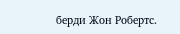берди Жон Робертс.